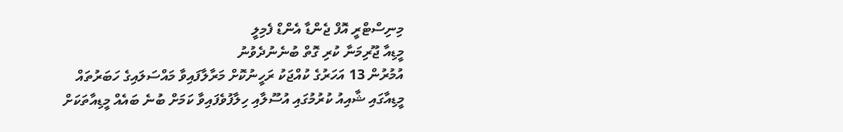މިނިސްޓްރީ އޮފް ޖެންޑާ އެންޑް ފެމިލީ
މީޑިއާ ޖޫރިމަނާ ކުރި ގޮތް ބުނެނުދެވުނު
އުމުރުން 13 އަހަރުގެ ކުއްޖަކު ރަހީނުކޮށް މަރާލާފައިވާ މައްސަލައިގެ ހަބަރުތައް މީޑިއާގައި ޝާއިއު ކުރުމުގައި އުސޫލާއި ހިލާފުވެފައިވާ ކަމަށް ބުނެ ބައެއް މީޑިއާތަކަށް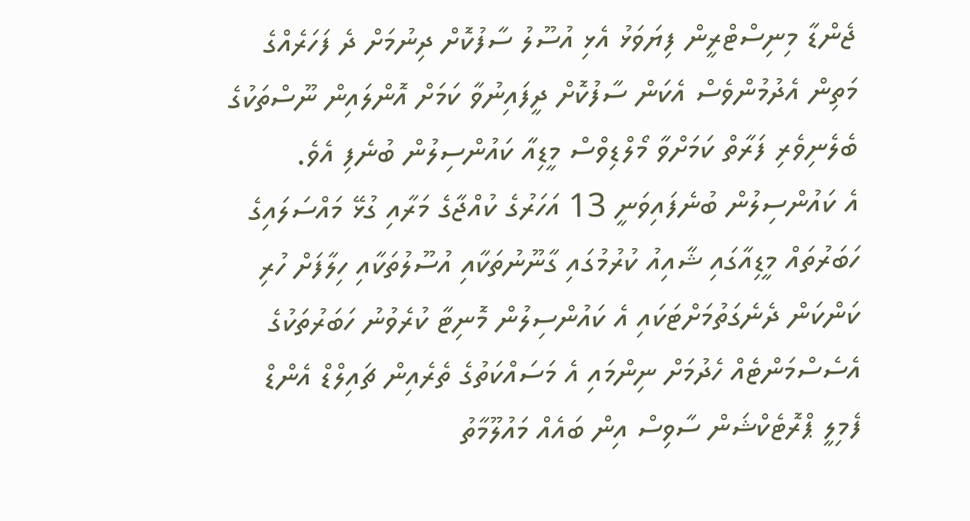ޖެންޑާ މިނިސްޓްރީން ފިޔަވަޅު އެޅި އުސޫލު ސާފުކޮށް ދިނުމަށް ދެ ފަހަރެއްގެ މަތިން އެދުމުންވެސް އެކަން ސާފުކޮށް ދީފައިނުވާ ކަމަށް އޮންލައިން ނޫސްތަކުގެ ބެލެނިވެރި ފަރާތް ކަމަށްވާ މޯލްޑިވްސް މީޑިއާ ކައުންސިލުން ބުނެފި އެވެ.
އެ ކައުންސިލުން ބުނެފައިވަނީ 13 އަހަރުގެ ކުއްޖާގެ މަރާއި ގުޅޭ މައްސަލައިގެ ހަބަރުތައް މީޑިއާގައި ޝާއިއު ކުރުމުގައި ގާނޫނުތަކާއި އުސޫލުތަކާއި ހިލާފަށް ހުރި ކަންކަން ދެނެގަތުމަށްޓަކައި އެ ކައުންސިލުން މޮނިޓާ ކުރެވުނު ހަބަރުތަކުގެ އެސެސްމަންޓެއް ހެދުމަށް ނިންމައި އެ މަސައްކަތުގެ ތެރެއިން ޗައިލްޑް އެންޑް ފެމިލީ ޕްރޮޓެކްޝަން ސާވިސް އިން ބައެއް މައުލޫމާތު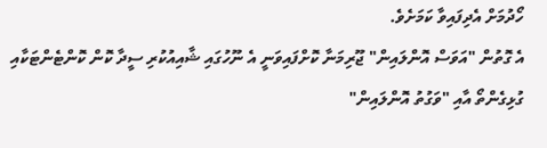ހޯދުމަށް އެދިފައިވާ ކަމަށެވެ.
އެ ގޮތުން "އަވަސް އޮންލައިން" ޖޫރިމަނާ ކޮށްފައިވަނީ އެ ނޫހުގައި ޝާއިއުކުރި ސީދާ ކޮން ކޮންޓެންޓަކާއި ގުޅިގެންތޯ އާއި "ވަގުތު އޮންލައިން"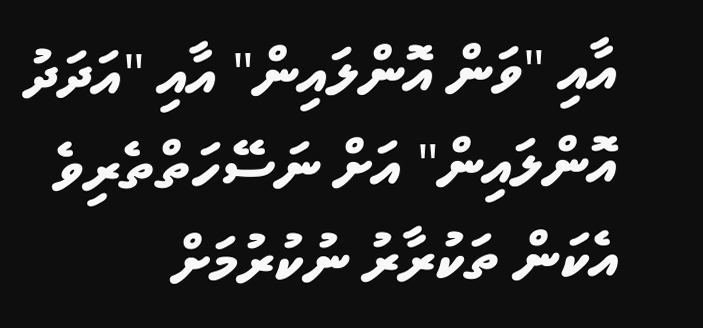އާއި "ވަން އޮންލައިން" އާއި "އަދަދު އޮންލައިން" އަށް ނަސޭހަތްތެރިވެ އެކަން ތަކުރާރު ނުކުރުމަށް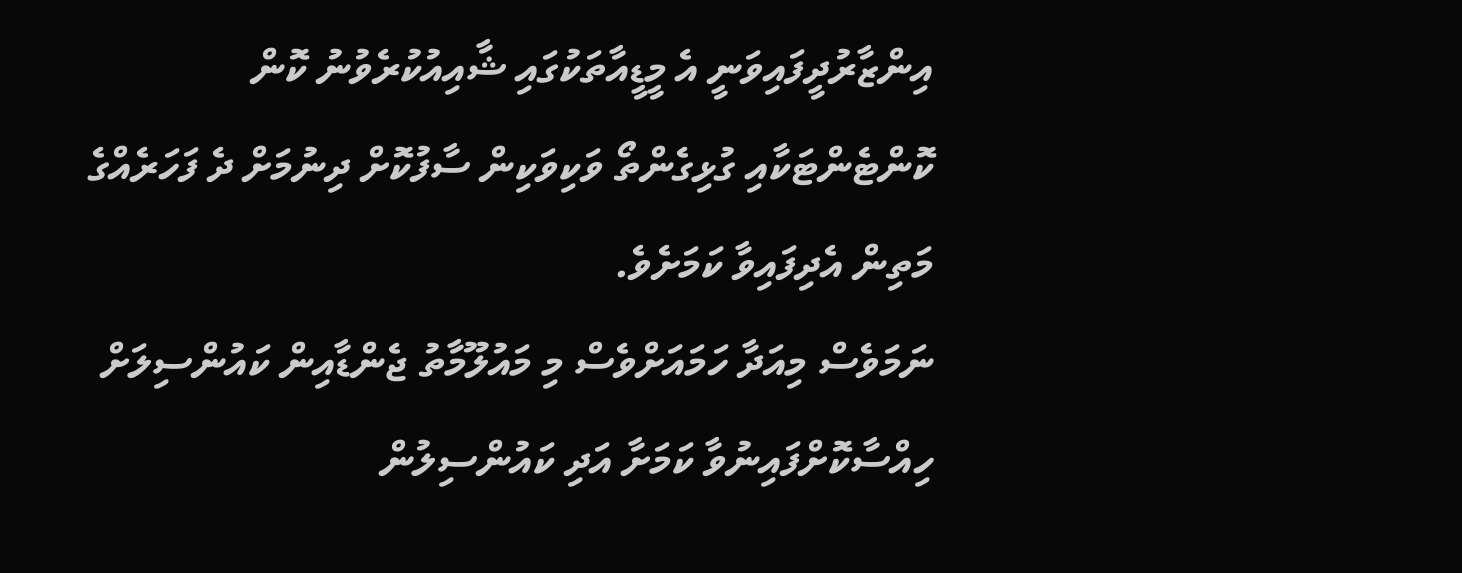އިންޒާރުދީފައިވަނީ އެ މީޑީއާތަކުގައި ޝާއިއުކުރެވުނު ކޮން ކޮންޓެންޓަކާއި ގުޅިގެންތޯ ވަކިވަކިން ސާފުކޮށް ދިނުމަށް ދެ ފަހަރެއްގެ މަތިން އެދިފައިވާ ކަމަށެވެ.
ނަމަވެސް މިއަދާ ހަމައަށްވެސް މި މައުލޫމާތު ޖެންޑާއިން ކައުންސިލަށް ހިއްސާކޮށްފައިނުވާ ކަމަށާ އަދި ކައުންސިލުން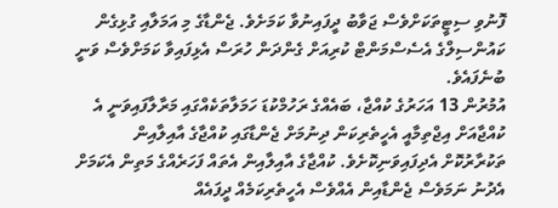ފޮނުވި ސިޓީތަކަށްވެސް ޖަވާބު ދީފައިނުވާ ކަމަށެވެ. ޖެންޑާގެ މި އަމަލާއި ގުޅިގެން ކައުންސިލްގެ އެސެސްމަންޓް ކުރިއަށް ގެންދަން ހުރަސް އެޅިފައިވާ ކަމަށްވެސް ވަނީ ބުނެފައެވެ.
އުމުރުން 13 އަހަރުގެ ކުއްޖާ، ބައެއްގެ ރަހުމްކުޑަ ހަމަލާތަކެއްގައި މަރާލާފައިވަނީ އެ ކުއްޖާއަށް އިޖްތިމާއީ އެހީތެރިކަން ދިނުމަށް ޖެންޑާގައި ކުއްޖާގެ އާއިލާއިން ތަކުރާރުކޮށް އެދިފައިވަނިކޮށެވެ. ކުއްޖާގެ އާއިލާއިން އެތައް ފަހަރެއްގެ މަތިން އެކަމަށް އެދުނު ނަމަވެސް ޖެންޑާއިން އެއްވެސް އެހީތެރިކަމެއް ދީފައެއް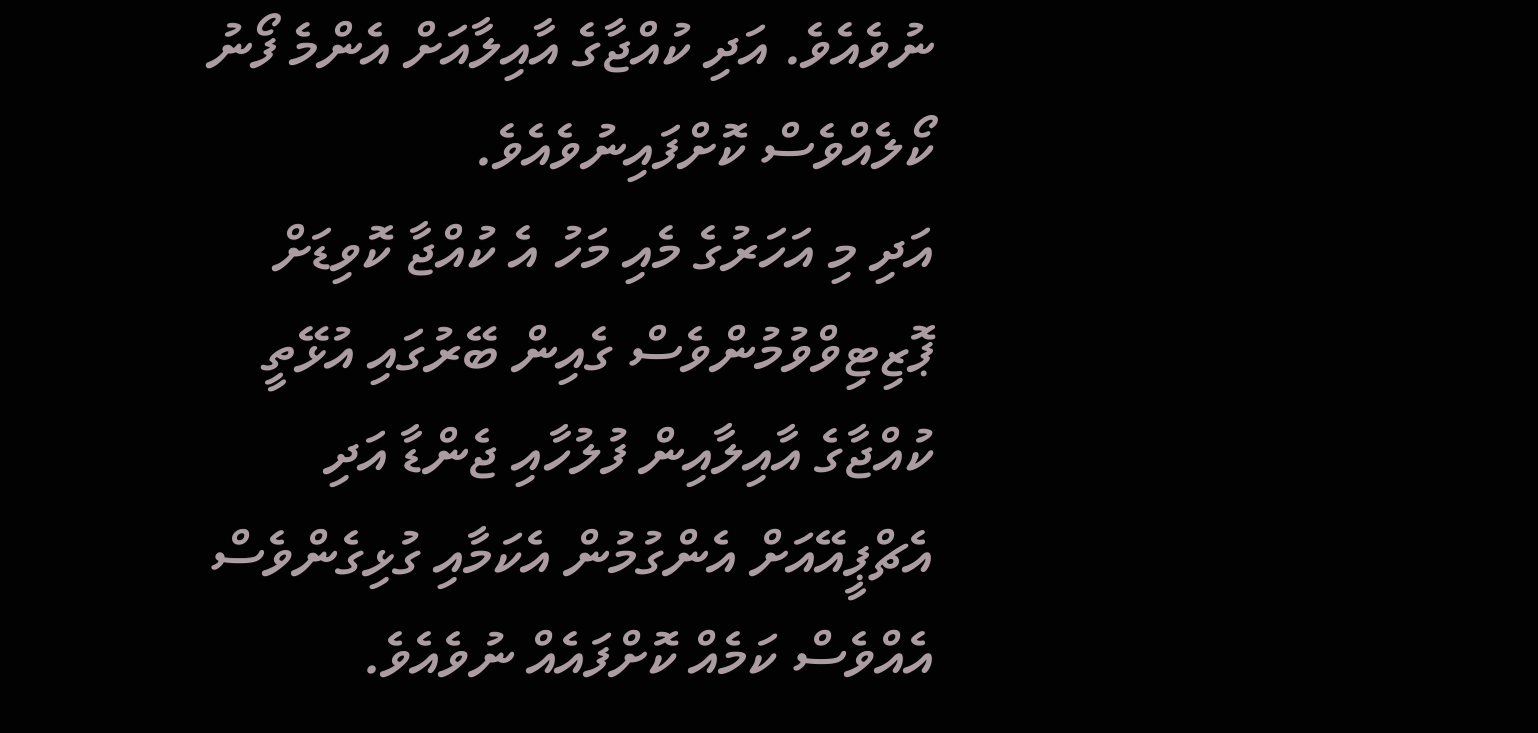ނުވެއެވެ. އަދި ކުއްޖާގެ އާއިލާއަށް އެންމެ ފޯނު ކޯލެއްވެސް ކޮށްފައިނުވެއެވެ.
އަދި މި އަހަރުގެ މެއި މަހު އެ ކުއްޖާ ކޮވިޑަށް ޕޮޒިޓިވްވުމުންވެސް ގެއިން ބޭރުގައި އުޅޭތީ ކުއްޖާގެ އާއިލާއިން ފުލުހާއި ޖެންޑާ އަދި އެޗްޕީއޭއަށް އެންގުމުން އެކަމާއި ގުޅިގެންވެސް އެއްވެސް ކަމެއް ކޮށްފައެއް ނުވެއެވެ.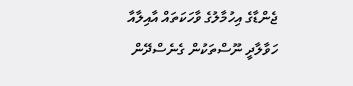ޖެންޑާގެ އިހުމާލުގެ ވާހަކަތައް އާއިލާއާ ހަވާލާދީ ނޫސްތަކުން ގެނެސްދޭން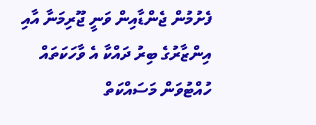ފެށުމުން ޖެންޑާއިން ވަނީ ޖޫރިމަނާ އާއި އިންޒާރުގެ ބިރު ދައްކާ އެ ވާހަކަތައް ހުއްޓުވަން މަސައްކަތް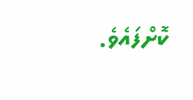ކޮށްފައެވެ.